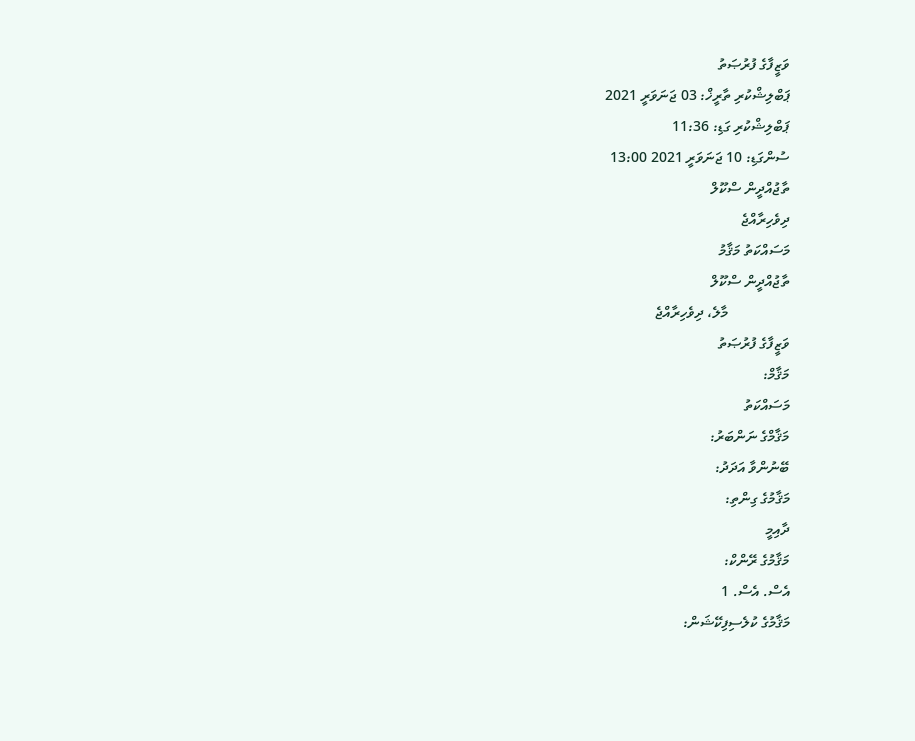ވަޒީފާގެ ފުރުޞަތު
ޕަބްލިޝްކުރި ތާރީޚް: 03 ޖަނަވަރީ 2021
ޕަބްލިޝްކުރި ގަޑި: 11:36
ސުންގަޑި: 10 ޖަނަވަރީ 2021 13:00
ތާޖުއްދީން ސްކޫލް
ދިވެހިރާއްޖެ
މަސައްކަތު މަޤާމު
ތާޖުއްދީން ސްކޫލް
                 މާލެ، ދިވެހިރާއްޖެ
ވަޒީފާގެ ފުރުޞަތު
މަޤާމް:
މަސައްކަތު
މަޤާމްގެ ނަންބަރު:
ބޭނުންވާ އަދަދު:
މަޤާމުގެ ގިންތި:
ދާއިމީ
މަޤާމުގެ ރޭންކް:
އެސް. އެސް. 1
މަޤާމުގެ ކުލެސިފިކޭޝަން: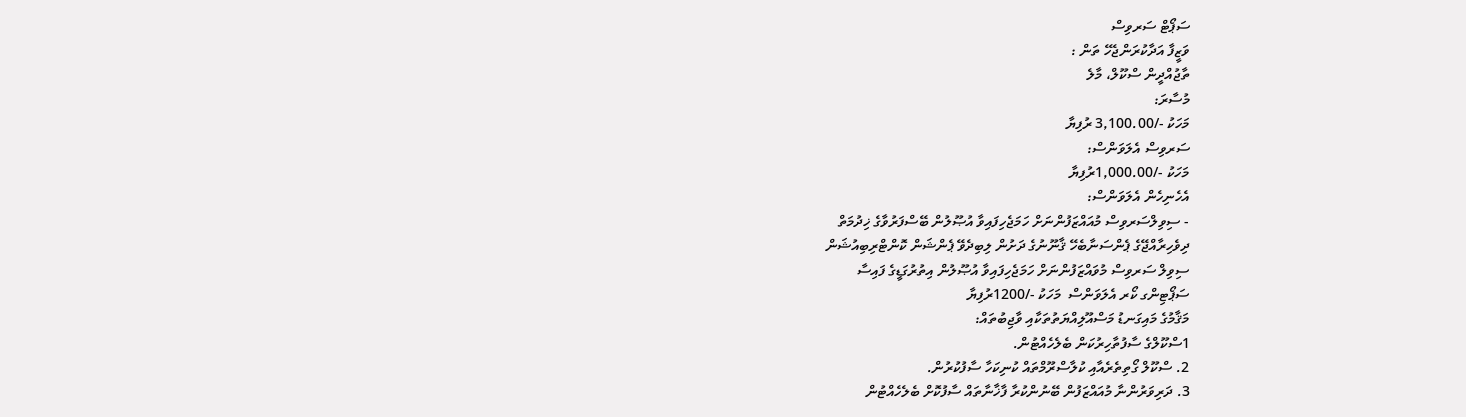ސަޕޯޓް ސަރވިސް
ވަޒީފާ އަދާކުރަންޖެހޭ ތަން :
ތާޖުއްދީން ސްކޫލް، މާލެ
މުސާރަ:
މަހަކު -/3,100.00 ރުފިޔާ
ސަރވިސް އެލަވަންސް:
މަހަކު -/1,000.00ރުފިޔާ
އެހެނިހެން އެލަވަންސް:
- ސިވިލްސަރވިސް މުއައްޒަފުންނަށް ހަމަޖެހިފައިވާ އުޞޫލުން ބޭސްފަރުވާގެ ޚިދުމަތް
ދިވެހިރާއްޖޭގެ ޕެންސަނާބެހޭ ޤާނޫނުގެ ދަށުން ލިބިދެވޭ ޕެންޝަން ކޮންޓްރިބިއުޝަން
ސިވިލް ސަރވިސް މުވައްޒަފުންނަށް ހަމަޖެހިފައިވާ އުޞޫލުން އިތުރުގަޑީގެ ފައިސާ
ސަޕޯޓިންގ ކޯރ އެލަވަންސް  މަހަކު -/1200ރުފިޔާ
މަޤާމުގެ މައިގަނޑު މަސްއޫލިއްޔަތުތަކާއި ވާޖިބުތައް:
1ސްކޫލްގެ ސާފުތާހިރުކަން ބެލެހެއްޓުން.
2. ސްކޫލް ގޯތިތެރެއާއި ކުލާސްރޫމްތައް ކުނިކަހާ ސާފުކުރުން.
3. ދަރިވަރުންނާ މުއައްޒަފުން ބޭނުންކުރާ ފާޚާނާތައް ސާފުކޮށް ބެލެހެއްޓުން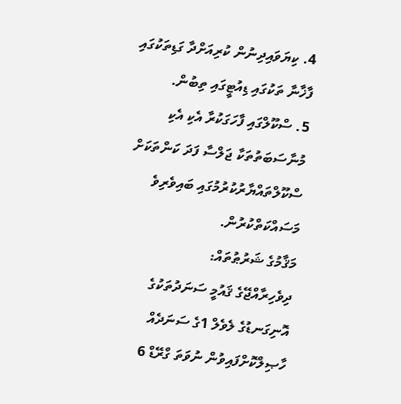4. ކިޔަވައިދިނުން ކުރިއަށްދާ ގަޑިތަކުގައި ފާޚާނާ ތަކުގައި ޑިއުޓީގައި ތިބުން.
5. ސްކޫލްގައި ފާހަގަކުރާ އެކި އެކި މުނާސަބަތުތަކާ ޖަލްސާ ފަދަ ކަންތަކަށް ސްކޫލްތައްޔާރުކުރުމުގައި ބައިވެރިވެ މަސައްކަތްކުރުން.
މަޤާމުގެ ޝަރުޠުތައް:
ދިވެހިރާއްޖޭގެ ޤައުމީ ސަނަދުތަކުގެ އޮނިގަނޑުގެ ލެވެލް 1ގެ ސަނަދެއް ހާޞިލްކޮށްފައިވުން ނުވަތަ ގްރޭޑް 6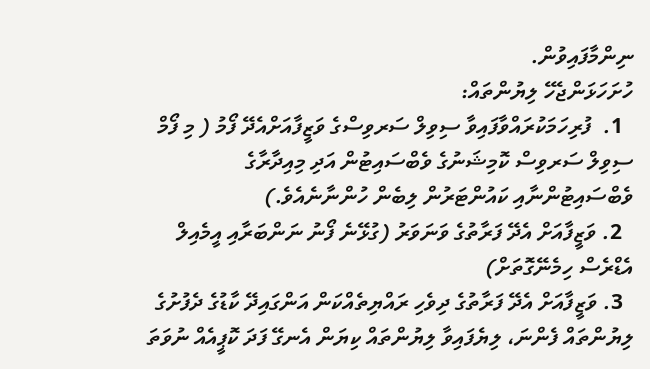ނިންމާފައިވުން.
ހުށަހަޅަންޖެހޭ ލިޔުންތައް:
  1.  ފުރިހަމަކުރައްވާފައިވާ ސިވިލް ސަރވިސްގެ ވަޒީފާއަށްއެދޭ ފޯމު ( މި ފޯމް ސިވިލް ސަރވިސް ކޮމިޝަނުގެ ވެބްސައިޓުން އަދި މިއިދާރާގެ ވެބްސައިޓުންނާއި ކައުންޓަރުން ލިބެން ހުންނާނެއެވެ.)
  2. ވަޒީފާއަށް އެދޭ ފަރާތުގެ ވަނަވަރު (ގުޅޭނެ ފޯނު ނަންބަރާއި އީމެއިލް އެޑްރެސް ހިމެނޭގޮތަށް)
  3. ވަޒީފާއަށް އެދޭ ފަރާތުގެ ދިވެހި ރައްޔިތެއްކަން އަންގައިދޭ ކާޑުގެ ދެފުށުގެ ލިޔުންތައް ފެންނަ، ލިޔެފައިވާ ލިޔުންތައް ކިޔަން އެނގޭ ފަދަ ކޮޕީއެއް ނުވަތަ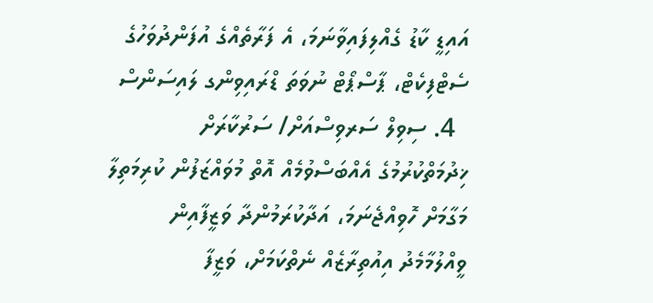އައިޑީ ކާޑު ގެއްލިފައިވާނަމަ، އެ ފަރާތެއްގެ އުފަންދުވަހުގެ ސެޓްފިކެޓް، ޕާސްޕޯޓް ނުވަތަ ޑްރައިވިންގ ލައިސަންސް
  4. ސިވިލް ސަރވިސްއަށް/ ސަރުކާރަށް ޚިދުމަތްކުރުމުގެ އެއްބަސްވުމެއް އޮތް މުވައްޒަފުން ކުރިމަތިލާ މަގާމަށް ހޮވިއްޖެނަމަ، އަދާކުރަމުންދާ ވަޒީފާއިން ވީއްލުމާމެދު އިއުތިރާޒެއް ނެތްކަމަށް، ވަޒީފާ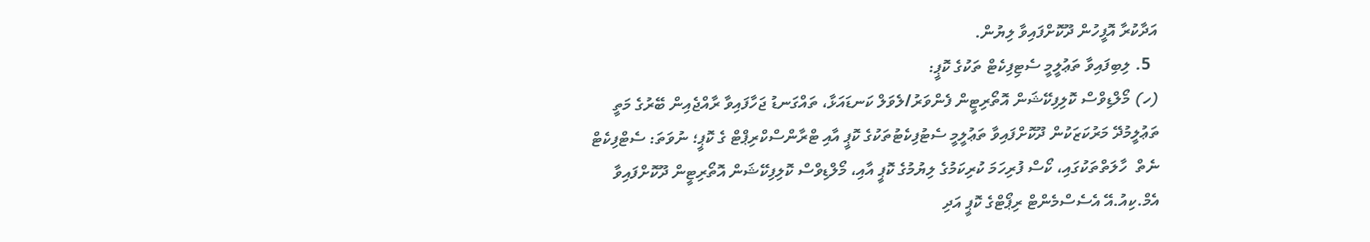އަދާކުރާ އޮފީހުން ދޫކޮށްފައިވާ ލިޔުން.
  5. ލިބިފައިވާ ތަޢުލީމީ ސެޓިފިކެޓް ތަކުގެ ކޮޕީ:
(ހ) މޯލްޑިވްސް ކޮލިފިކޭޝަން އޮތޯރިޓީން ފެންވަރު/ލެވަލް ކަނޑައަޅާ، ތައްގަނޑު ޖަހާފައިވާ ރާއްޖެއިން ބޭރުގެ މަތީ ތަޢުލީމުދޭ މަރުކަޒަކުން ދޫކޮށްފައިވާ ތަޢުލީމީ ސެޓުފިކެޓުތަކުގެ ކޮޕީ އާއި ޓްރާންސްކްރިޕްޓް ގެ ކޮޕީ؛ ނުވަތަ: ސެޓްފިކެޓް  ނެތް  ހާލަތްތަކުގައި، ކޯސް ފުރިހަމަ ކުރިކަމުގެ ލިޔުމުގެ ކޮޕީ އާއި، މޯލްޑިވްސް ކޮލިފިކޭޝަން އޮތޯރިޓީން ދޫކޮށްފައިވާ އެމް.ކިއު.އޭ އެސެސްމެންޓް ރިޕޯޓްގެ ކޮޕީ އަދި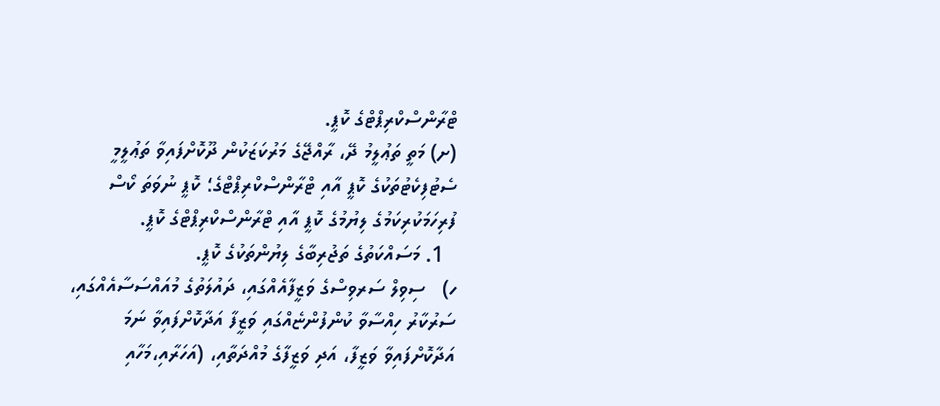ޓްރާންސްކްރިޕްޓްގެ ކޮޕީ.
(ށ) މަތީ ތަޢުލީމު ދޭ، ރާއްޖޭގެ މަރުކަޒަކުން ދޫކޮށްފައިވާ ތަޢުލީމީ ސެޓުފިކެޓުތަކުގެ ކޮޕީ އާއި ޓްރާންސްކްރިޕްޓްގެ؛ ކޮޕީ ނުވަތަ ކޯސް ފުރިހަމަކުރިކަމުގެ ލިޔުމުގެ ކޮޕީ އާއި ޓްރާންސްކްރިޕްޓްގެ ކޮޕީ.
  1. މަސައްކަތުގެ ތަޖުރިބާގެ ލިޔުންތަކުގެ ކޮޕީ.
ހ)   ސިވިލް ސަރވިސްގެ ވަޒީފާއެއްގައި، ދައުލަތުގެ މުއައްސަސާއެއްގައި، ސަރުކާރު ހިއްސާވާ ކުންފުންޏެއްގައި ވަޒީފާ އަދާކޮށްފައިވާ ނަމަ އަދާކޮށްފައިވާ ވަޒީފާ، އަދި ވަޒީފާގެ މުއްދަތާއި، (އަހަރާއި،މަހާއި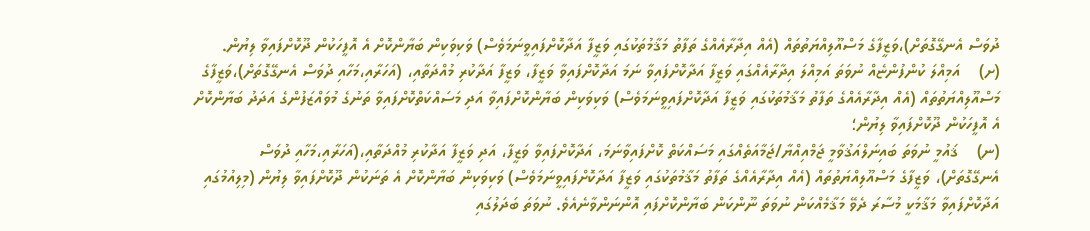ދުވަސް އެނގޭގޮތަށް)،ވަޒީފާގެ މަސްއޫލިއްޔަތުތައް (އެއް އިދާރާއެއްގެ ތަފާތު މަޤާމުތަކުގައި ވަޒީފާ އަދާކޮށްފައިވީނަމަވެސް) ވަކިވަކިން ބަޔާންކޮށް އެ އޮފީހަކުން ދޫކޮށްފައިވާ ލިޔުން.
(ށ)    އަމިއްލަ ކުންފުންޏެއް ނުވަތަ އަމިއްލަ އިދާރާއެއްގައި ވަޒީފާ އަދާކޮށްފައިވާ ނަމަ އަދާކޮށްފައިވާ ވަޒީފާ، ވަޒީފާ އަދާކުރި މުއްދަތާއި، (އަހަރާއި،މަހާއި ދުވަސް އެނގޭގޮތަށް)،ވަޒީފާގެ މަސްއޫލިއްޔަތުތައް (އެއް އިދާރާއެއްގެ ތަފާތު މަޤާމުތަކުގައި ވަޒީފާ އަދާކޮށްފައިވީނަމަވެސް) ވަކިވަކިން ބަޔާންކޮށްފައިވާ އަދި މަސައްކަތްކޮށްފައިވާ ތަނުގެ މުވައްޒަފުންގެ އަދަދު ބަޔާންކޮށް އެ އޮފީހަކުން ދޫކޮށްފައިވާ ލިޔުން؛
(ނ)    ޤައުމީ ނުވަތަ ބައިނަލްއަޤުވާމީ ޖަމްއިއްޔާ/ޖަމާއަތެއްގައި މަސައްކަތް ކޮށްފައިވާނަމަ، އަދާކޮށްފައިވާ ވަޒީފާ، އަދި ވަޒީފާ އަދާކުރި މުއްދަތާއި،(އަހަރާއި،މަހާއި ދުވަސް އެނގޭގޮތަށް)، ވަޒީފާގެ މަސްއޫލިއްޔަތުތައް (އެއް އިދާރާއެއްގެ ތަފާތު މަޤާމުތަކުގައި ވަޒީފާ އަދާކޮށްފައިވީނަމަވެސް) ވަކިވަކިން ބަޔާންކޮށް އެ ތަނަކުން ދޫކޮށްފައިވާ ލިޔުން (މިލިއުމުގައި އަދާކޮށްފައިވާ މަޤާމަކީ މުސާރަ ދެވޭ މަޤާމެއްކަން ނުވަތަ ނޫންކަން ބަޔާންކޮށްފައި އޮންނަންވާނެއެވެ. ނުވަތަ ބަދަލުގައި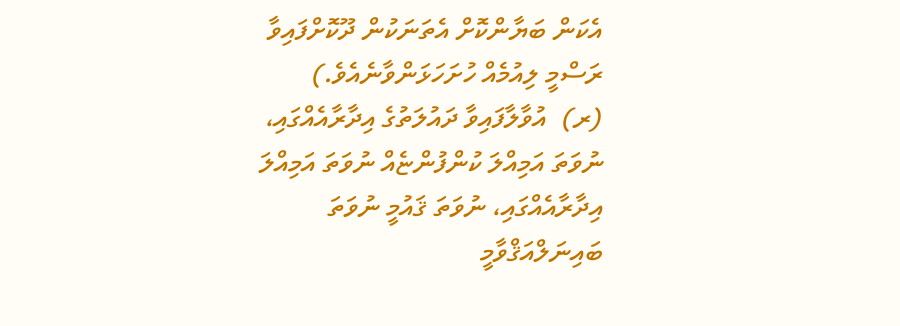އެކަން ބަޔާންކޮށް އެތަނަކުން ދޫކޮށްފައިވާ ރަސްމީ ލިއުމެއް ހުށަހަޅަންވާނެއެވެ.)
(ރ)  އުވާލާފައިވާ ދައުލަތުގެ އިދާރާއެއްގައި، ނުވަތަ އަމިއްލަ ކުންފުންޏެއް ނުވަތަ އަމިއްލަ އިދާރާއެއްގައި، ނުވަތަ ޤައުމީ ނުވަތަ ބައިނަލްއަޤްވާމީ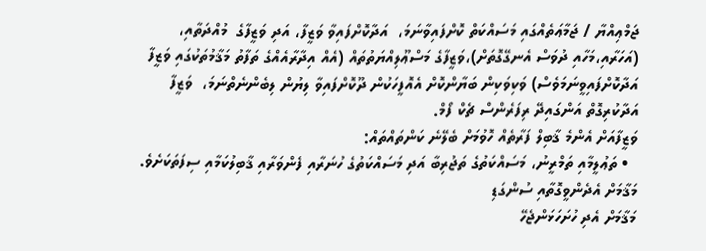ޖަމްޢިއްޔާ / ޖަމާޢަތެއްގައި މަސައްކަތް ކޮށްފައިވާނަމަ،  އަދާކޮށްފައިވާ ވަޒީފާ، އަދި ވަޒީފާގެ  މުއްދަތާއި، (އަހަރާއި،މަހާއި ދުވަސް އެނގޭގޮތަށް)،ވަޒީފާގެ މަސްޢޫލިއްޔަތުތައް (އެއް އިދާރާއެއްގެ ތަފާތު މަޤާމުތަކުގައި ވަޒީފާ އަދާކޮށްފައިވީނަމަވެސް) ވަކިވަކިން ބަޔާންކޮށް އެއޮފީހަކުން ދޫކޮށްފައިވާ ލިޔުން ލިބެންނެތްނަމަ،  ވަޒީފާ އަދާކުރިގޮތް އަންގައިދޭ ރިފަރެންސް ޗެކް ފޯމް.
ވަޒީފާއަށް އެންމެ ޤާބިލް ފަރާތެއް ހޮވުމަށް ބެލޭނެ ކަންތައްތައް:
  • ތަޢުލީމާއި ތަމްރީނު، މަސައްކަތުގެ ތަޖުރިބާ އަދި މަސައްކަތުގެ ހުނަރާއި ފެންވަރާއި ޤާބިލުކަމާއި ސިފަތަކަށެވެ.
މަޤާމަށް އެދެންވީގޮތާއި ސުންގަޑި
މަޤާމަށް އެދި ހުށަހަޅަންޖެހޭ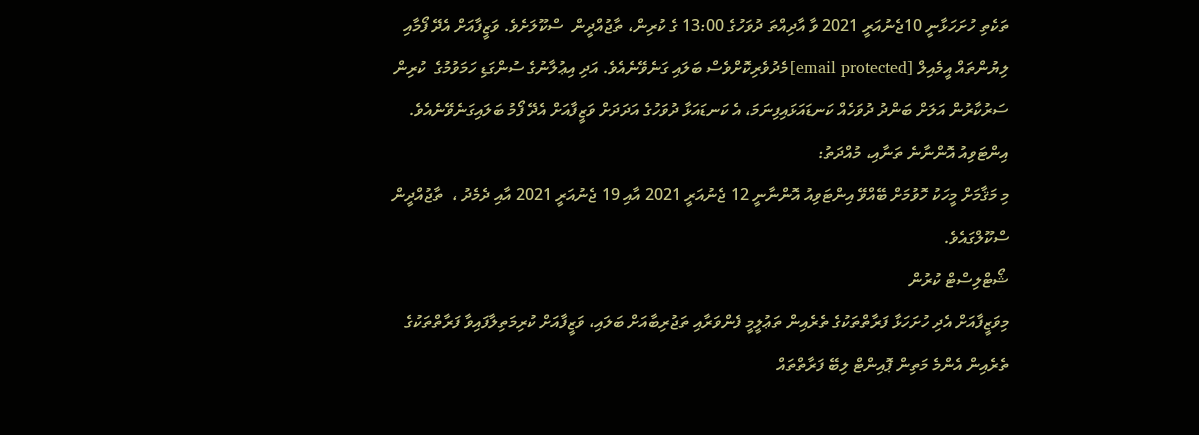ތަކެތި ހުށަހަޅާނީ 10ޖެނުއަރީ 2021 ވާ އާދިއްތަ ދުވަހުގެ 13:00 ގެ ކުރިން، ތާޖުއްދީން  ސްކޫލަށެވެ. ވަޒީފާއަށް އެދޭ ފޯމާއި ލިޔުންތައް އީމެއިލް [email protected]މެދުވެރިކޮށްވެސް ބަލައި ގަނެވޭނެއެވެ. އަދި އިޢުލާނުގެ ސުންގަޑި ހަމަވުމުގެ  ކުރިން ސަރުކާރުން އަލަށް ބަންދު ދުވަހެއް ކަނޑައަޅައިފިނަމަ، އެ ކަނޑައަޅާ ދުވަހުގެ އަދަދަށް ވަޒީފާއަށް އެދޭ ފޯމު ބަލައިގަނެވޭނެއެވެ.
އިންޓަވިއު އޮންނާނެ ތަނާއި، މުއްދަތު:
މި މަޤާމަށް މީހަކު ހޮވުމަށް ބޭއްވޭ އިންޓަވިއު އޮންނާނީ 12 ޖެނުއަރީ 2021 އާއި 19 ޖެނުއަރީ 2021 އާއި ދެމެދު ،  ތާޖުއްދީން ސްކޫލްގައެވެ.
ޝޯޓްލިސްޓް ކުރުން
މިވަޒީފާއަށް އެދި ހުށަހަޅާ ފަރާތްތަކުގެ ތެރެއިން ތަޢުލީމީ ފެންވަރާއި ތަޖުރިބާއަށް ބަލައި، ވަޒީފާއަށް ކުރިމަތިލާފައިވާ ފަރާތްތަކުގެ ތެރެއިން އެންމެ މަތިން ޕޮއިންޓް ލިބޭ ފަރާތްތައް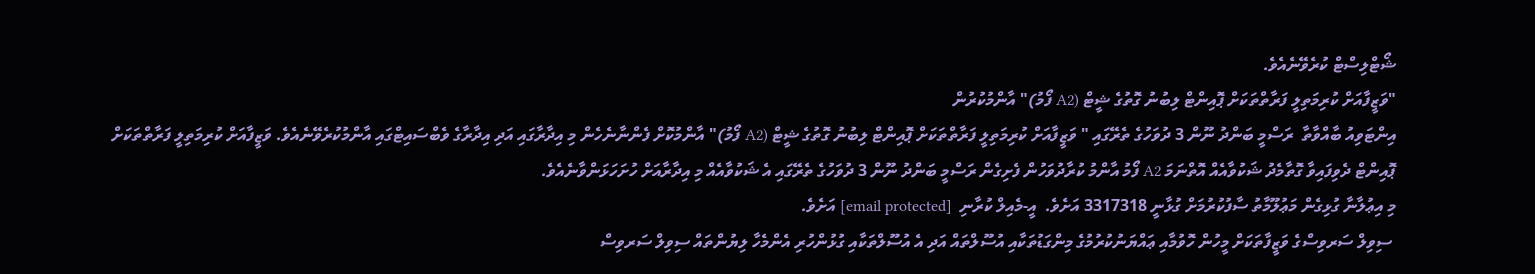ޝޯޓްލިސްޓް ކުރެވޭނެއެވެ.
"ވަޒީފާއަށް ކުރިމަތިލީ ފަރާތްތަކަށް ޕޮއިންޓް ލިބުނު ގޮތުގެ ޝީޓް (A2 ފޯމު)" އާންމުކުރުން
އިންޓަވިއު ބާއްވާތާ  ރަސްމީ ބަންދު ނޫން 3 ދުވަހުގެ ތެރޭގައި " ވަޒީފާއަށް ކުރިމަތިލީ ފަރާތްތަކަށް ޕޮއިންޓް ލިބުނު ގޮތުގެ ޝީޓް (A2 ފޯމު)" އާންމުކޮށް ފެންނާނެހެން މި އިދާރާގައި އަދި އިދާރާގެ ވެބްސައިޓްގައި އާންމުކުރެވޭނެއެވެ. ވަޒީފާއަށް ކުރިމަތިލީ ފަރާތްތަކަށް ޕޮއިންޓް ދެވިފައިވާ ގޮތާމެދު ޝަކުވާއެއް އޮތްނަމަ A2 ފޯމު އާންމު ކުރާދުވަހުން ފެށިގެން ރަސްމީ ބަންދު ނޫން 3 ދުވަހުގެ ތެރޭގައި އެ ޝަކުވާއެއް މި އިދާރާއަށް ހުށަހަޅަންވާނެއެވެ.
މި އިޢުލާނާ ގުޅިގެން މަޢުލޫމާތު ސާފުކުރުމަށް ގުޅާނީ 3317318 އަށެވެ.  އީ-މެއިލް ކުރާނި  [email protected] އަށެވެ.
 ސިވިލް ސަރވިސްގެ ވަޒީފާތަކަށް މީހުން ހޮވުމާއި ޢައްޔަނުކުރުމުގެ މިންގަޑުތަކާއި އުސޫލްތައް އަދި އެ އުސޫލްތަކާއި ގުޅުންހުރި އެންމެހާ ލިޔުންތައް ސިވިލް ސަރވިސް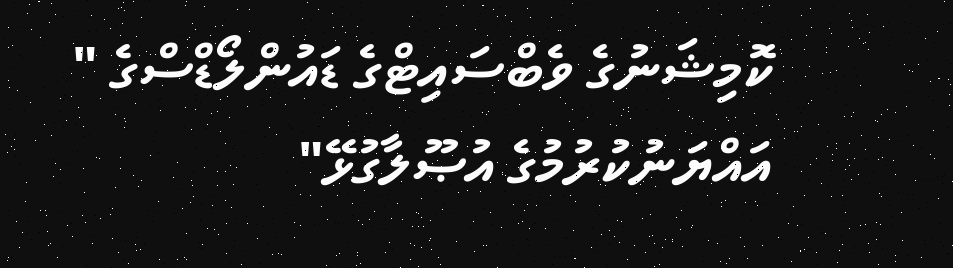ކޮމިޝަނުގެ ވެބްސައިޓްގެ ޑައުންލޯޑްސްގެ " އައްޔަނުކުރުމުގެ އުޞޫލާގުޅޭ"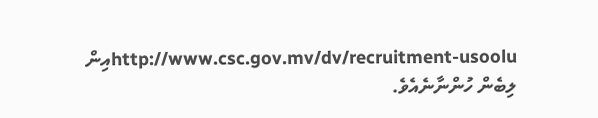http://www.csc.gov.mv/dv/recruitment-usooluއިން ލިބެން ހުންނާނެއެވެ.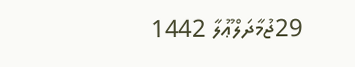29ޖުމާދަލްޢޫލާ 1442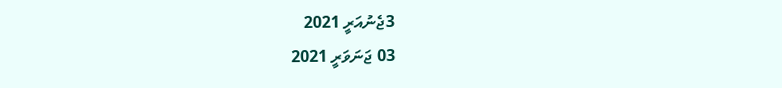3ޖެނުއަރީ 2021
03 ޖަނަވަރީ 2021